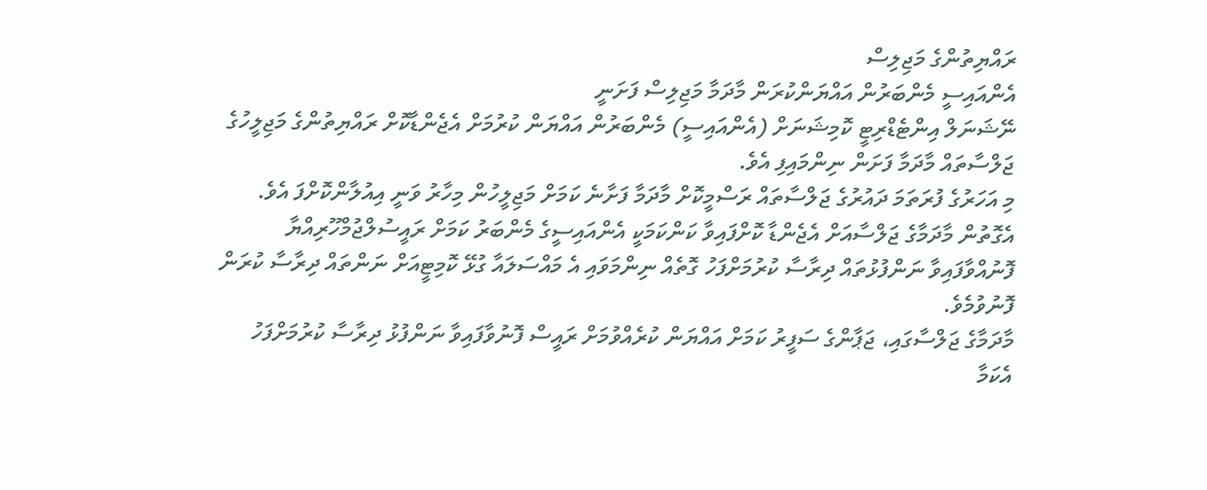ރައްޔިތުންގެ މަޖިލިސް
އެންއައިސީ މެންބަރުން އައްޔަންކުރަން މާދަމާ މަޖިލިސް ފަށަނީ
ނޭޝަނަލް އިންޓެޑްރިޓީ ކޮމިޝަނަށް (އެންއައިސީ) މެންބަރުން އައްޔަން ކުރުމަށް އެޖެންޑާކޮށް ރައްޔިތުންގެ މަޖިލީހުގެ ޖަލްސާތައް މާދަމާ ފަށަން ނިންމައިފި އެވެ.
މި އަހަރުގެ ފުރަތަމަ ދައުރުގެ ޖަލްސާތައް ރަސްމީކޮށް މާދަމާ ފަށާނެ ކަމަށް މަޖިލީހުން މިހާރު ވަނީ އިއުލާންކޮށްފަ އެވެ. އެގޮތުން މާދަމާގެ ޖަލްސާއަށް އެޖެންޑާ ކޮށްފައިވާ ކަންކަމަކީ އެންއައިސީގެ މެންބަރު ކަމަށް ރައީސުލްޖުމްހޫރިއްޔާ ފޮނުއްވާފައިވާ ނަންފުޅުތައް ދިރާސާ ކުރުމަށްފަހު ގޮތެއް ނިންމަވައި އެ މައްސަލައާ ގުޅޭ ކޮމިޓީއަށް ނަންތައް ދިރާސާ ކުރަން ފޮނުވުމެވެ.
މާދަމާގެ ޖަލްސާގައި، ޖަޕާންގެ ސަފީރު ކަމަށް އައްޔަން ކުރެއްވުމަށް ރައީސް ފޮނުވާފައިވާ ނަންފުޅު ދިރާސާ ކުރުމަށްފަހު އެކަމާ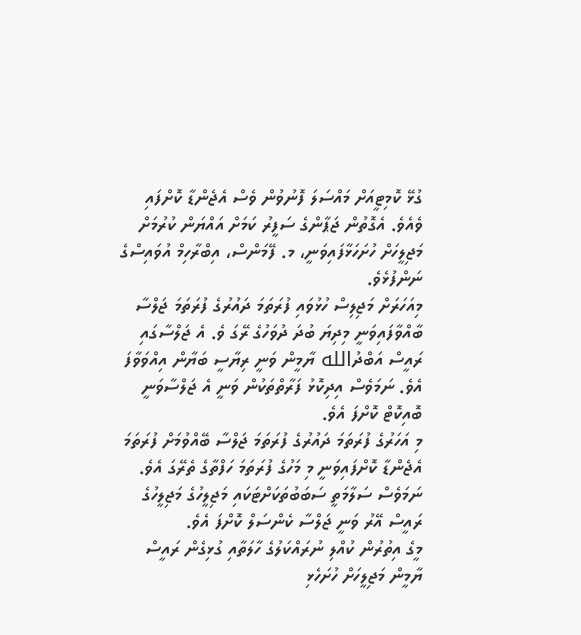ގުޅޭ ކޮމިޓީއަށް މައްސަލަ ފޮނުވުން ވެސް އެޖެންޑާ ކޮށްފައި ވެއެވެ. އެގޮތުން ޖަޕާންގެ ސަފީރު ކަމަށް އައްޔަން ކުރުމަށް މަޖިލީހަށް ހުށަހަޅާފައިވަނީ، މ. ފޭމަންސް، އިބްރާހިމް އުވައިސްގެ ނަންފުޅެވެ.
މިއަހަރަށް މަޖިލިސް ހުޅުވައި ފުރަތަމަ ދައުރުގެ ފުރަތަމަ ޖަލްސާ ބާއްވާފައިވަނީ މިދިޔަ ބުދަ ދުވަހުގެ ރޭގަ ވެ. އެ ޖަލްސާގައި ރައީސް އަބްދުالله ޔާމީން ވަނީ ރިޔާސީ ބަޔާން އިއްވަވާފަ އެވެ. ނަމަވެސް އިދިކޮޅު ފަރާތްތަކުން ވަނީ އެ ޖަލްސާވަނީ ބޮއިކޮޓް ކޮށްފަ އެވެ.
މި އަހަރުގެ ފުރަތަމަ ދައުރުގެ ފުރަތަމަ ޖަލްސާ ބޭއްވުމަށް ފުރަތަމަ އެޖެންޑާ ކޮށްފައިވަނީ މި މަހުގެ ފުރަތަމަ ހަފްތާގެ ތެރޭގަ އެވެ. ނަމަވެސް ސަލާމަތީ ސަބަބުތަކަށްޓަކައި މަޖިލީހުގެ މަޖިލީހުގެ ރައީސް އޭރު ވަނީ ޖަލްސާ ކެންސަލް ކޮށްފަ އެވެ.
މީގެ އިތުރުން ކުއްލި ނުރައްކަލުގެ ހާލަތާއި ގުޅިގެން ރައީސް ޔާމީން މަޖިލީހަށް ހުށަހެޅި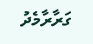ގަރާރާމެދު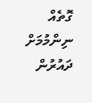ގޮތެއް ނިންމުމަށް ދައުރުން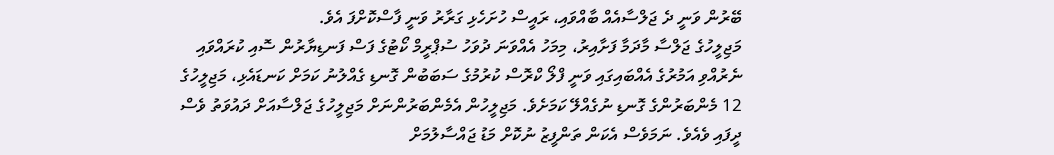ބޭރުން ވަނީ ދެ ޖަލްސާއެއް ބާއްވައި، ރައީސް ހުށަހެޅި ގަރާރު ވަނީ ފާސްކޮށްފަ އެވެ.
މަޖިލީހުގެ ޖަލްސާ މާދަމާ ފަށާއިރު، މިމަހު އެއްވަނަ ދުވަހު ސުޕްރީމް ކޯޓުގެ ފަސް ފަނޑިޔާރުން ސޮއި ކުރައްވައި ނެރުއްވި އަމުރުގެ އެއްބައިގައި ވަނީ ފްލޯ ކްރޮސް ކުރުމުގެ ސަބަބުން ގޮނޑި ގެއްލުނު ކަމަށް ކަނޑައެޅި، މަޖިލީހުގެ 12 މެންބަރުންގެ ގޮނޑި ނުގެއްލޭ ކަމަށެވެ. މަޖިލީހުން އެމެންބަރުންނަށް މަޖިލީހުގެ ޖަލްސާއަށް ދައުވަތު ވެސް ދީފައި ވެއެވެ. ނަމަވެސް އެކަން ތަންފީޒު ނުކޮށް މަޑު ޖައްސާލުމަށް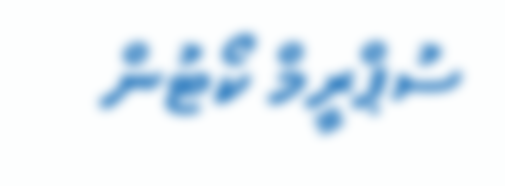ސުޕްރީމް ކޯޓުން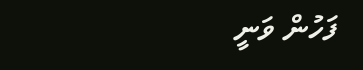ފަހުން ވަނީ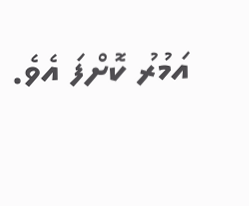އަމުރު ކޮށްފަ އެވެ.